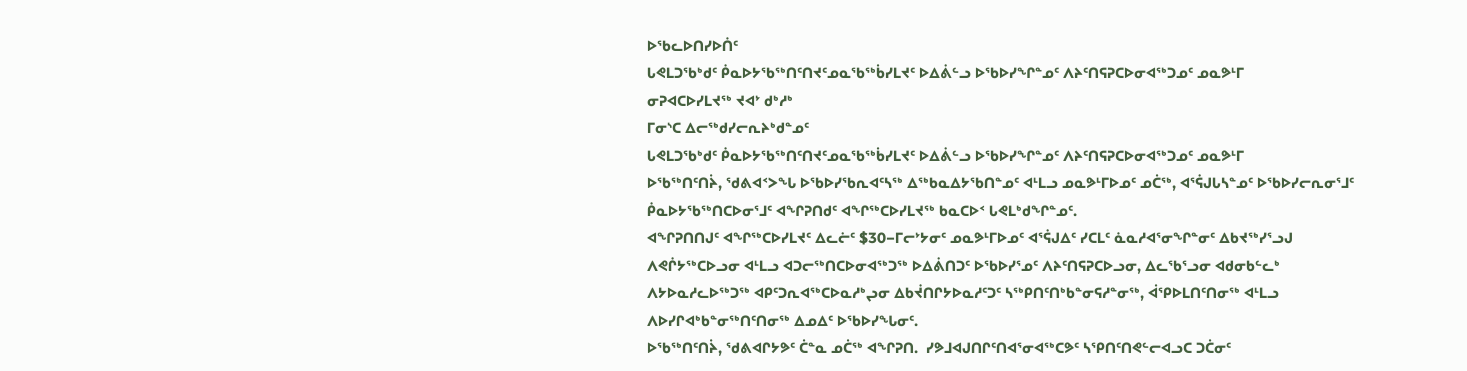ᐅᖃᓚᐅᑎᓯᐅᑏᑦ
ᒐᕙᒪᑐᖃᒃᑯᑦ ᑮᓇᐅᔭᖃᖅᑎᑦᑎᔪᑦᓄᓇᖃᖅᑳᓯᒪᔪᑦ ᐅᐃᕖᓪᓗ ᐅᖃᐅᓯᖏᓐᓄᑦ ᐱᔨᑦᑎᕋᕈᑕᐅᓂᐊᖅᑐᓄᑦ ᓄᓇᕗᒻᒥ
ᓂᕈᐊᑕᐅᓯᒪᔪᖅ ᔪᐊᔾ ᑯᒃᓱᒃ
ᒥᓂᔅᑕ ᐃᓕᖅᑯᓯᓕᕆᔨᒃᑯᓐᓄᑦ
ᒐᕙᒪᑐᖃᒃᑯᑦ ᑮᓇᐅᔭᖃᖅᑎᑦᑎᔪᑦᓄᓇᖃᖅᑳᓯᒪᔪᑦ ᐅᐃᕖᓪᓗ ᐅᖃᐅᓯᖏᓐᓄᑦ ᐱᔨᑦᑎᕋᕈᑕᐅᓂᐊᖅᑐᓄᑦ ᓄᓇᕗᒻᒥ
ᐅᖃᖅᑎᑦᑎᔩ, ᖁᕕᐊᑉᐳᖓ ᐅᖃᐅᓯᖃᕆᐊᑦᓴᖅ ᐃᖅᑲᓇᐃᔭᖃᑎᓐᓄᑦ ᐊᒻᒪᓗ ᓄᓇᕗᒻᒥᐅᓄᑦ ᓄᑖᖅ, ᐊᕐᕌᒍᒐᓴᓐᓄᑦ ᐅᖃᐅᓯᓕᕆᓂᕐᒧᑦ ᑮᓇᐅᔭᖃᖅᑎᑕᐅᓂᕐᒧᑦ ᐊᖏᕈᑎᑯᑦ ᐊᖏᖅᑕᐅᓯᒪᔪᖅ ᑲᓇᑕᐅᑉ ᒐᕙᒪᒃᑯᖏᓐᓄᑦ.
ᐊᖏᕈᑎᑎᒍᑦ ᐊᖏᖅᑕᐅᓯᒪᔪᑦ ᐃᓚᓖᑦ $30−ᒥᓕᔾᔭᓂᑦ ᓄᓇᕗᒻᒥᐅᓄᑦ ᐊᕐᕌᒍᐃᑦ ᓯᑕᒪᑦ ᓈᓇᓱᐊᕐᓂᖏᓐᓂᑦ ᐃᑲᔪᖅᓯᕐᓗᒍ ᐱᕙᒌᔭᖅᑕᐅᓗᓂ ᐊᒻᒪᓗ ᐊᑐᓕᖅᑎᑕᐅᓂᐊᖅᑐᖅ ᐅᐃᕖᑎᑐᑦ ᐅᖃᐅᓯᕐᓄᑦ ᐱᔨᑦᑎᕋᕈᑕᐅᓗᓂ, ᐃᓚᖃᕐᓗᓂ ᐊᑯᓂᑲᓪᓚᒃ ᐱᔭᐅᓇᓱᓚᐅᖅᑐᖅ ᐊᑭᑦᑐᕆᐊᖅᑕᐅᓇᓱᒃᖢᓂ ᐃᑲᔫᑎᒋᔭᐅᓇᓱᑦᑐᑦ ᓴᖅᑭᑎᑦᑎᒃᑲᓐᓂᕋᓱᓐᓂᖅ, ᐋᕿᐅᒪᑎᑦᑎᓂᖅ ᐊᒻᒪᓗ ᐱᐅᓯᒋᐊᒃᑲᓐᓂᖅᑎᑦᑎᓂᖅ ᐃᓄᐃᑦ ᐅᖃᐅᓯᖓᓂᑦ.
ᐅᖃᖅᑎᑦᑎᔩ, ᖁᕕᐊᒋᔭᕗᑦ ᑖᓐᓇ ᓄᑖᖅ ᐊᖏᕈᑎ.  ᓯᕗᒧᐊᒍᑎᒋᑦᑎᐊᕐᓂᐊᖅᑕᕗᑦ ᓴᕿᑎᑦᑎᕙᓪᓕᐊᓗᑕ ᑐᑖᓂᑦ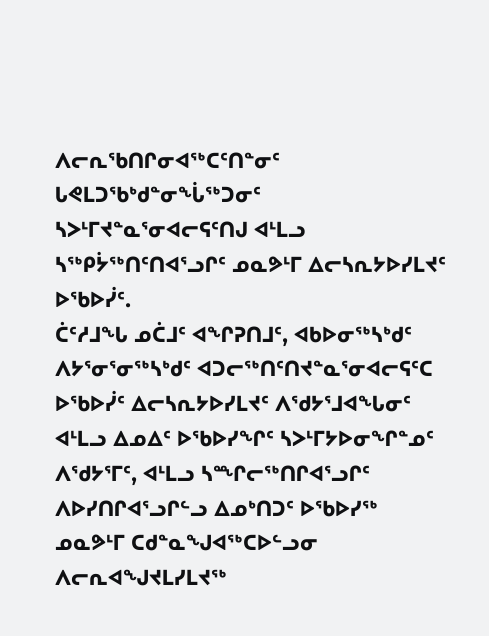ᐱᓕᕆᖃᑎᒋᓂᐊᖅᑕᑦᑎᓐᓂᑦ ᒐᕙᒪᑐᖃᒃᑯᓐᓂᖔᖅᑐᓂᑦ ᓴᐳᒻᒥᔪᓐᓇᕐᓂᐊᓕᕋᑦᑎᒍ ᐊᒻᒪᓗ ᓴᖅᑭᔮᖅᑎᑦᑎᐊᕐᓗᒋᑦ ᓄᓇᕗᒻᒥ ᐃᓕᓴᕆᔭᐅᓯᒪᔪᑦ ᐅᖃᐅᓰᑦ.
ᑖᑦᓱᒧᖓ ᓄᑖᒧᑦ ᐊᖏᕈᑎᒧᑦ, ᐊᑲᐅᓂᖅᓴᒃᑯᑦ ᐱᔭᕐᓂᕐᓂᖅᓴᒃᑯᑦ ᐊᑐᓕᖅᑎᑦᑎᔪᓐᓇᕐᓂᐊᓕᕋᑦᑕ ᐅᖃᐅᓰᑦ ᐃᓕᓴᕆᔭᐅᓯᒪᔪᑦ ᐱᖁᔭᕐᒧᐊᖓᓂᑦ ᐊᒻᒪᓗ ᐃᓄᐃᑦ ᐅᖃᐅᓯᖏᑦ ᓴᐳᒻᒥᔭᐅᓂᖏᓐᓄᑦ ᐱᖁᔭᕐᒥᑦ, ᐊᒻᒪᓗ ᓴᙱᓕᖅᑎᒋᐊᕐᓗᒋᑦ ᐱᐅᓯᑎᒋᐊᕐᓗᒋᓪᓗ ᐃᓄᒃᑎᑐᑦ ᐅᖃᐅᓯᖅ ᓄᓇᕗᒻᒥ ᑕᑯᓐᓇᖑᐊᖅᑕᐅᓪᓗᓂ ᐱᓕᕆᐊᖑᔪᒪᓯᒪᔪᖅ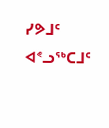ᓯᕗᒧᑦ ᐊᕝᓗᖅᑕᒧᑦ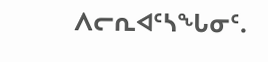ᐱᓕᕆᐊᑦᓴᖓᓂᑦ.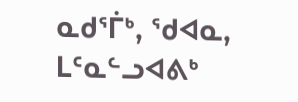ᓇᑯᕐᒦᒃ, ᖁᐊᓇ, ᒪᑦᓇᓪᓗᐊᕕᒃ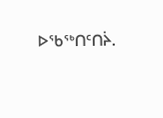ᐅᖃᖅᑎᑦᑎᔩ.